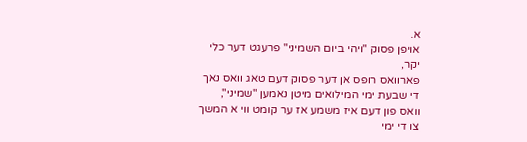א.
אויפן פסוק "ויהי ביום השמיני" פרעגט דער כלי יקר,
פארוואס רופס אן דער פסוק דעם טאג וואס נאך די שבעת ימי המילואים מיטן נאמען "שמיני",
וואס פון דעם איז משמע אז ער קומט ווי א המשך צו די ימי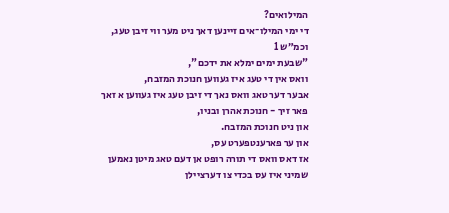המילואים?
די ימי המילו־אים זיינען דאך ניט מער ווי זיבן טעג,
וכמ״ש 1
"שבעת ימים ימלא את ידכם",
וואס אין די טעג איז געווען חנוכת המזבח,
אבער דער טאג וואס נאך די זיבן טעג איז געווען א זאך פאר זיך - חנוכת אהרן ובניו,
און ניט חנוכת המזבח.
און ער פארענטפערט עס,
אז דאס וואס די תורה רופט אן דעם טאג מיטן נאמען שמיני איז עס בכדי צו דערציילן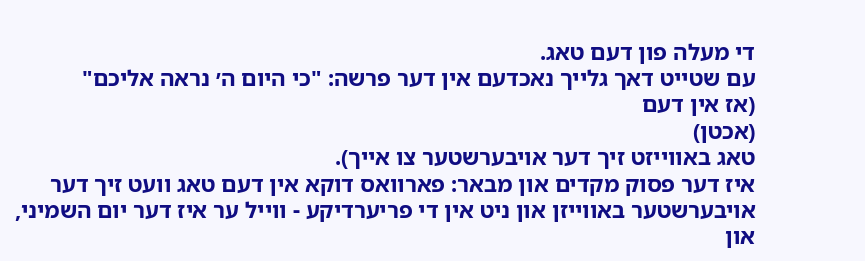די מעלה פון דעם טאג.
עם שטייט דאך גלייך נאכדעם אין דער פרשה: "כי היום ה׳ נראה אליכם"
(אז אין דעם
(אכטן)
טאג באווייזט זיך דער אויבערשטער צו אייך).
איז דער פסוק מקדים און מבאר: פארוואס דוקא אין דעם טאג וועט זיך דער אויבערשטער באווייזן און ניט אין די פריערדיקע - ווייל ער איז דער יום השמיני,
און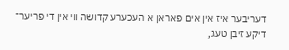דעריבער איז אין אים פאראן א העכערע קדושה ווי אין די פריער־ דיקע זיבן טעג,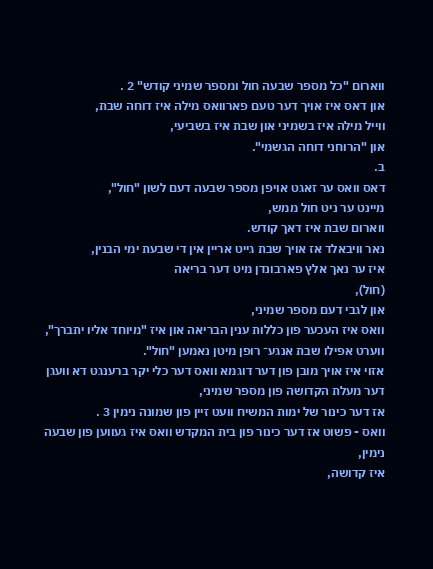ווארום "כל מספר שבעה חול ומספר שמיני קודש" 2 .
און דאס איז אויך דער טעם פארוואס מילה איז דוחה שבת,
ווייל מילה איז בשמיני און שבת איז בשביעי,
און "הרוחני דוחה הגשמי".
ב.
דאס וואס ער זאגט אויפן מספר שבעה דעם לשון "חול",
מיינט ער ניט חול ממש,
ווארום שבת איז דאך קודש.
נאר וויבאלד אז אויך שבת גייט אריין אין די שבעת ימי הבנין,
איז ער נאך אלץ פארבונדן מיט דער בריאה
(חול),
און לגבי דעם מספר שמיני,
וואס איז העכער פון כללות ענין הבריאה און איז "מיוחד אליו יתברך",
ווערט אפילו שבת אנגע־ רופן מיטן נאמען "חול".
אזוי איז אויך מובן פון דער דוגמא וואס דער כלי יקר ברענגט דא וועגן דער מעלת הקדושה פון מספר שמיני,
אז דער כינור של ימות המשיח וועט זיין פון שמונה נימין 3 .
וואס - פשוט אז דער כינור פון בית המקדש וואס איז געווען פון שבעה נימין,
איז קדושה,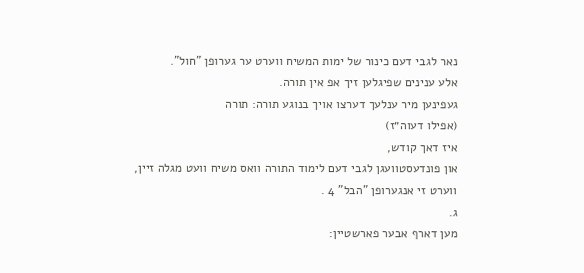נאר לגבי דעם כינור של ימות המשיח ווערט ער גערופן "חול".
אלע ענינים שפיגלען זיך אפ אין תורה.
געפינען מיר ענלעך דערצו אויך בנוגע תורה: תורה
(אפילו דעוה״ז)
איז דאך קודש,
און פונדעסטוועגן לגבי דעם לימוד התורה וואס משיח וועט מגלה זיין,
ווערט זי אנגערופן "הבל" 4 .
ג.
מען דארף אבער פארשטיין: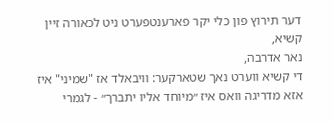דער תירוץ פון כלי יקר פארענטפערט ניט לכאורה זיין קשיא,
נאר אדרבה,
די קשיא ווערט נאך שטארקער: וויבאלד אז "שמיני" איז אזא מדריגה וואס איז ״מיוחד אליו יתברך״ - לגמרי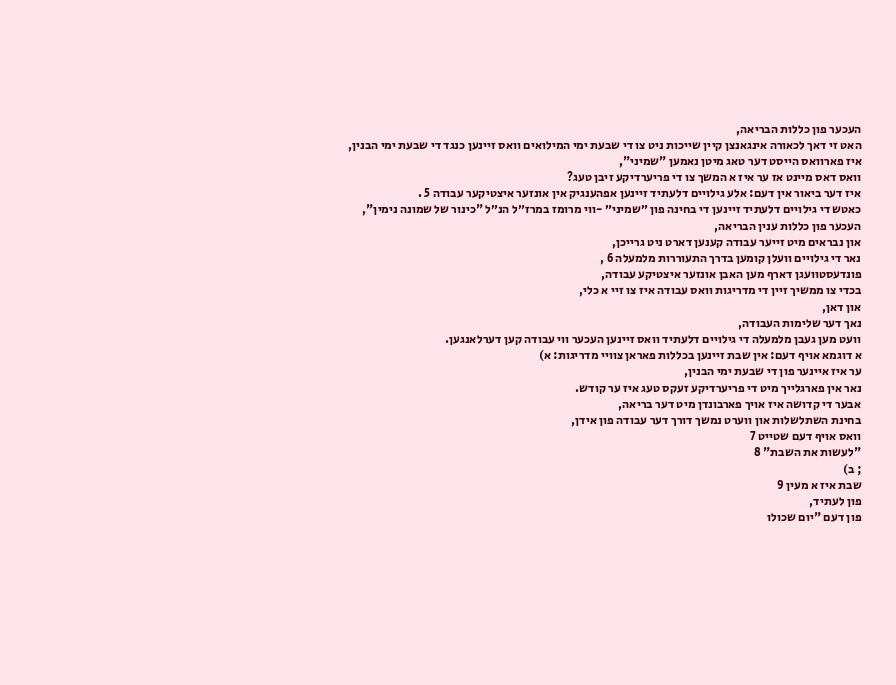העכער פון כללות הבריאה,
האט זי דאך לכאורה אינגאנצן קיין שייכות ניט צו די שבעת ימי המילואים וואס זיינען כנגד די שבעת ימי הבנין,
איז פארוואס הייסט דער טאג מיטן נאמען "שמיני",
וואס דאס מיינט אז ער איז א המשך צו די פריערדיקע זיבן טעג?
איז דער ביאור אין דעם: אלע גילויים דלעתיד זיינען אפהענגיק אין אונזער איצטיקער עבודה 5 .
כאטש די גילויים דלעתיד זיינען די בחינה פון ״שמיני״ -ווי מרומז במרז״ל הנ״ל "כינור של שמונה נימין",
העכער פון כללות ענין הבריאה,
און נבראים מיט זייער עבודה קענען דארט ניט גרייכן,
נאר די גילויים וועלן קומען בדרך התעוררות מלמעלה 6 ,
פונדעסטוועגן דארף מען האבן אונזער איצטיקע עבודה,
בכדי צו ממשיך זיין די מדריגות וואס עבודה איז צו זיי א כלי,
און דאן,
נאך דער שלימות העבודה,
וועט מען געבן מלמעלה די גילויים דלעתיד וואס זיינען העכער ווי עבודה קען דערלאנגען.
א דוגמא אויף דעם: אין שבת זיינען בכללות פאראן צוויי מדריגות: א)
ער איז איינער פון די שבעת ימי הבנין,
נאר אין פארגלייך מיט די פריערדיקע זעקס טעג איז ער קודש.
אבער די קדושה איז אויך פארבונדן מיט דער בריאה,
בחינת השתלשלות און ווערט נמשך דורך דער עבודה פון אידן,
וואס אויף דעם שטייט 7
"לעשות את השבת" 8
; ב)
שבת איז א מעין 9
פון לעתיד,
פון דעם "יום שכולו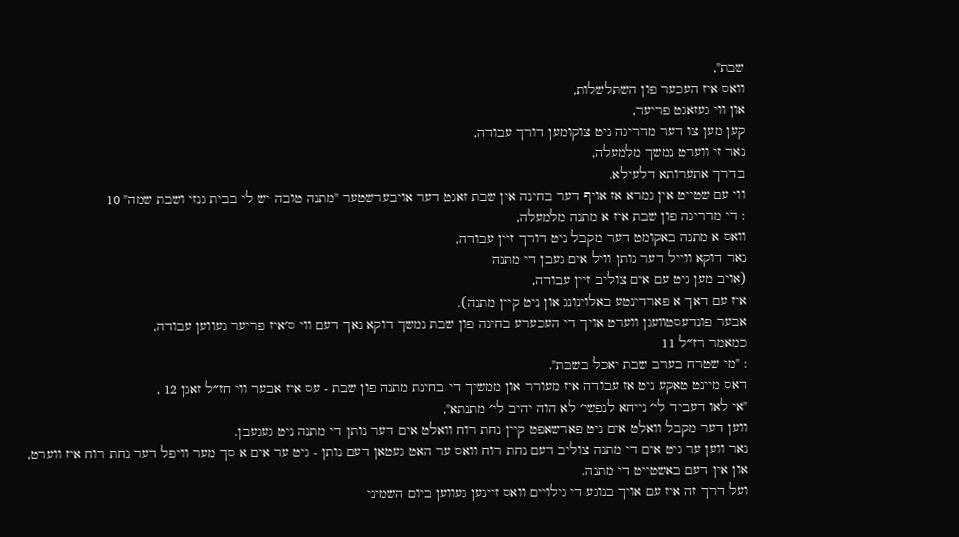שבת",
וואס איז העכער פון השתלשלות,
און ווי געזאגט פריער,
קען מען צו דער מדריגה ניט צוקומען דורך עבודה,
נאר זי ווערט נמשך מלמעלה,
בדרך אתערותא דלעילא.
ווי עם שטייט אין גמרא אז אויף דער בחינה אין שבת זאגט דער אויבערשטער "מתנה טובה יש לי בבית גנזי ושבת שמה" 10
: די מדריגה פון שבת איז א מתנה מלמעלה,
וואס א מתנה באקומט דער מקבל ניט דורך זיין עבודה,
נאר דוקא ווייל דער נותן וויל אים געבן די מתנה
(אויב מען גיט עם אים צוליב זיין עבודה,
איז עם דאך א פארדינטע באלוינונג און ניט קיין מתנה).
אבער פונדעסטװעגן ווערט אויך די העכערע בחינה פון שבת נמשך דוקא נאך דעם ווי ס׳איז פריער געווען עבודה,
כמאמר רז״ל 11
: "מי שטרח בערב שבת יאכל בשבת".
דאס מיינט טאקע ניט אז עבודה איז מעורר און ממשיך די בחינת מתנה פון שבת - עס איז אבער ווי חז״ל זאגן 12 ,
"אי לאו דעביד לי׳ נייחא לנפשי׳ לא הוה יהיב לי׳ מתנתא",
ווען דער מקבל וואלט אים ניט פארשאפט קיין נחת רוח וואלט אים דער נותן די מתנה ניט געגעבן.
נאר ווען ער גיט אים די מתנה צוליב דעם נחת רוח וואס ער האט געטאן דעם נותן - גיט ער אים א סך מער וויפל דער נחת רוח איז ווערט,
און אין דעם באשטייט די מתנה.
ועל דרך זה איז עם אויך בנוגע די גילויים וואס זיינען געווען ביום השמיני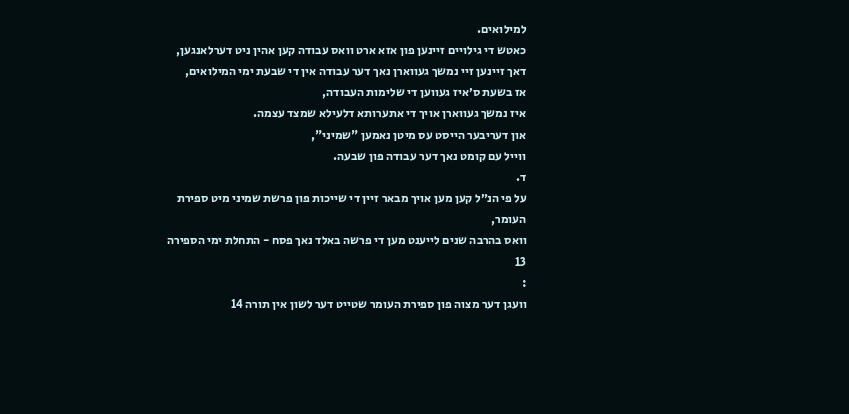למילואים.
כאטש די גילויים זיינען פון אזא ארט וואס עבודה קען אהין ניט דערלאנגען,
דאך זיינען זיי נמשך געווארן נאך דער עבודה אין די שבעת ימי המילואים,
אז בשעת ס׳איז געווען די שלימות העבודה,
איז נמשך געווארן אויך די אתערותא דלעילא שמצד עצמה.
און דעריבער הייסט עס מיטן נאמען "שמיני",
ווייל עם קומט נאך דער עבודה פון שבעה.
ד.
על פי הנ״ל קען מען אויך מבאר זיין די שייכות פון פרשת שמיני מיט ספירת העומר,
וואס בהרבה שנים לייענט מען די פרשה באלד נאך פסח - התחלת ימי הספירה 13
:
וועגן דער מצוה פון ספירת העומר שטייט דער לשון אין תורה 14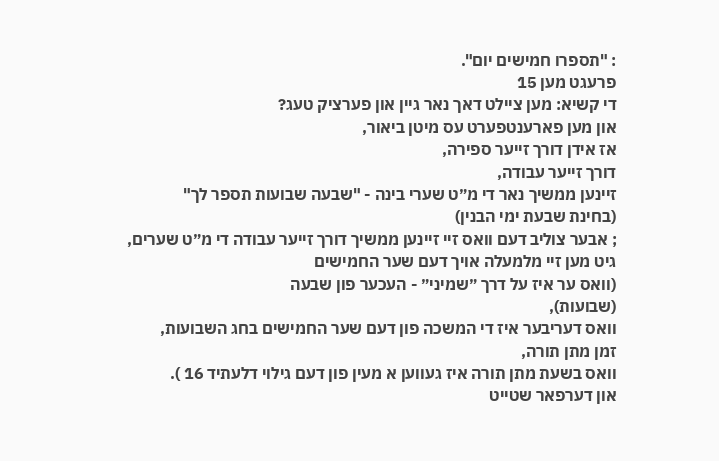: "תספרו חמישים יום".
פרעגט מען 15
די קשיא: מען ציילט דאך נאר גיין און פערציק טעג?
און מען פארענטפערט עס מיטן ביאור,
אז אידן דורך זייער ספירה,
דורך זייער עבודה,
זיינען ממשיך נאר די מ״ט שערי בינה - "שבעה שבועות תספר לך"
(בחינת שבעת ימי הבנין)
; אבער צוליב דעם וואס זיי זיינען ממשיך דורך זייער עבודה די מ״ט שערים,
גיט מען זיי מלמעלה אויך דעם שער החמישים
(וואס ער איז על דרך ״שמיני״ - העכער פון שבעה
(שבועות),
וואס דעריבער איז די המשכה פון דעם שער החמישים בחג השבועות,
זמן מתן תורה,
וואס בשעת מתן תורה איז געווען א מעין פון דעם גילוי דלעתיד 16 ).
און דערפאר שטייט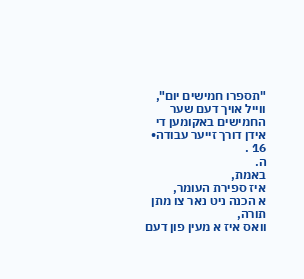"תספרו חמישים יום",
ווייל אויך דעם שער החמישים באקומען די אידן דורך זייער עבודה• 16 .
ה.
באמת,
איז ספירת העומר,
א הכנה ניט נאר צו מתן תורה,
וואס איז א מעין פון דעם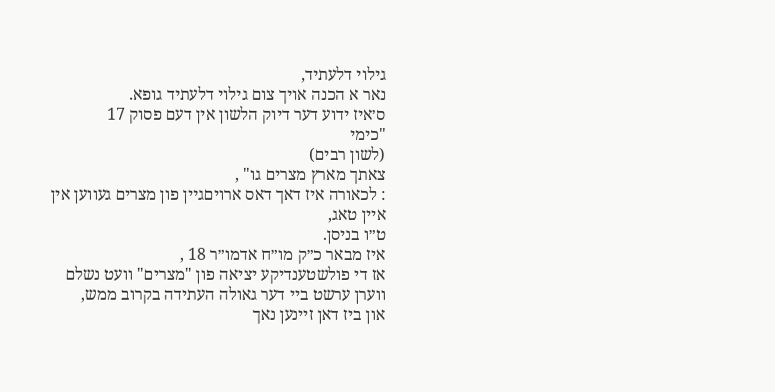גילוי דלעתיד,
נאר א הכנה אויך צום גילוי דלעתיד גופא.
ס׳איז ידוע דער דיוק הלשון אין דעם פסוק 17
"כימי
(לשון רבים)
צאתך מארץ מצרים גו" ,
: לכאורה איז דאך דאס ארויםגײן פון מצרים געווען אין איין טאג,
ט״ו בניסן.
איז מבאר כ״ק מו״ח אדמו״ר 18 ,
אז די פולשטענדיקע יציאה פון "מצרים" וועט נשלם ווערן ערשט ביי דער גאולה העתידה בקרוב ממש,
און ביז דאן זיינען נאך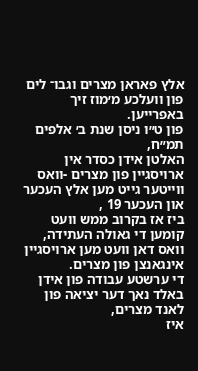אלץ פאראן מצרים וגבו־ לים פון וועלכע מ׳מוז זיך באפרייען.
פון ט״ו ניסן שנת ב׳ אלפים תמ״ח,
האלטן אידן כסדר אין ארויסגיין פון מצרים -וואס ווייטער גייט מען אלץ העכער און העכער 19 ,
ביז אז בקרוב ממש וועט קומען די גאולה העתידה,
וואס דאן וועט מען ארויסגיין אינגאנצן פון מצרים.
די ערשטע עבודה פון אידן באלד נאך דער יציאה פון לאנד מצרים,
איז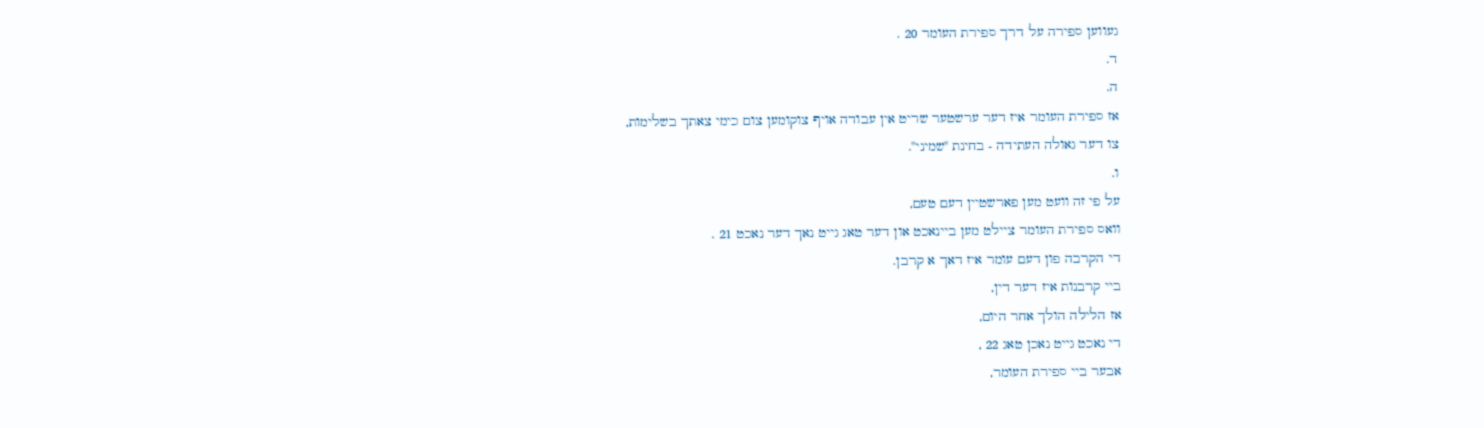געווען ספירה על דרך ספירת העומר 20 .
ד.
ה.
אז ספירת העומר איז דער ערשטער שריט אין עבודה אויף צוקומען צום כימי צאתך בשלימות,
צו דער גאולה העתידה - בחינת "שמיני".
ו.
על פי זה וועט מען פארשטיין דעם טעם,
וואס ספירת העומר ציילט מען ביינאכט און דער טאג גייט נאך דער נאכט 21 .
די הקרבה פון דעם עומר איז דאך א קרבן.
ביי קרבנות איז דער דין,
אז הלילה הולך אחר היום,
די נאכט גייט נאכן טאג 22 ,
אבער ביי ספירת העומר,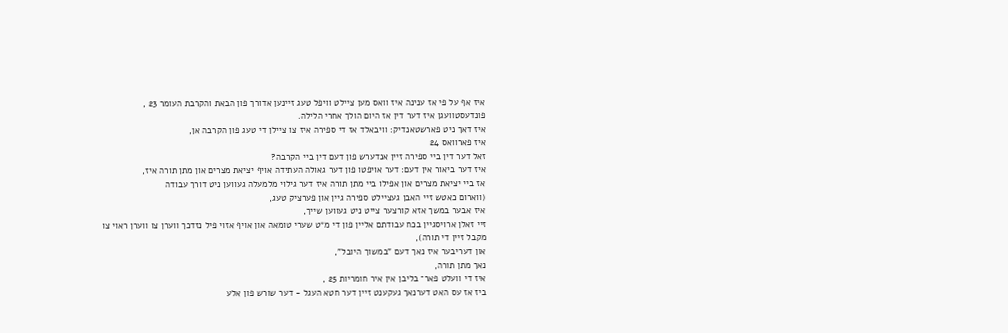איז אף על פי אז ענינה איז וואס מען ציילט וויפל טעג זיינען אדורך פון הבאת והקרבת העומר 23 ,
פונדעסטוועגן איז דער דין אז היום הולך אחרי הלילה.
איז דאך ניט פארשטאנדיק: וויבאלד אז די ספירה איז צו ציילן די טעג פון הקרבה אן,
איז פארוואס 24
זאל דער דין ביי ספירה זיין אנדערש פון דעם דין ביי הקרבה?
איז דער ביאור אין דעם: דער אויפטו פון דער גאולה העתידה אויף יציאת מצרים און מתן תורה איז,
אז ביי יציאת מצרים און אפילו ביי מתן תורה איז דער גילוי מלמעלה געווען ניט דורך עבודה
(ווארום כאטש זיי האבן געציילט ספירה גיין און פערציק טעג,
איז אבער במשך אזא קורצער צייט ניט געווען שייך,
זיי זאלן ארויסגיין בכח עבודתם אליין פון די מ״ט שערי טומאה און אויף אזוי פיל נזדכך ווערן צו ווערן ראוי צו מקבל זיין די תורה),
און דעריבער איז נאך דעם "במשוך היובל",
נאך מתן תורה,
איז די וועלט פאר־ בליבן אין איר חומריות 25 ,
ביז אז עס האט דערנאך געקענט זיין דער חטא העגל - דער שורש פון אלע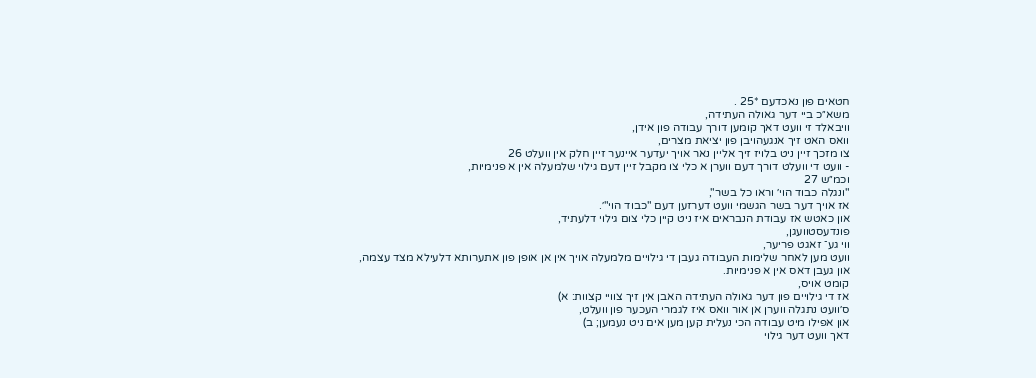חטאים פון נאכדעם *25 .
משא״כ ביי דער גאולה העתידה,
וויבאלד זי וועט דאך קומען דורך עבודה פון אידן,
וואס האט זיך אנגעהויבן פון יציאת מצרים,
צו מזכך זיין ניט בלויז זיך אליין נאר אויך יעדער איינער זיין חלק אין וועלט 26
- וועט די וועלט דורך דעם ווערן א כלי צו מקבל זיין דעם גילוי שלמעלה אין א פנימיות,
וכמ״ש 27
"ונגלה כבוד הוי׳ וראו כל בשר",
אז אויך דער בשר הגשמי וועט דערזען דעם "כבוד הוי"׳.
און כאטש אז עבודת הנבראים איז ניט קיין כלי צום גילוי דלעתיד,
פונדעסטוועגן,
ווי גע־ זאגט פריער,
וועט מען לאחר שלימות העבודה געבן די גילויים מלמעלה אויך אין אן אופן פון אתערותא דלעילא מצד עצמה,
און געבן דאס אין א פנימיות.
קומט אויס,
אז די גילויים פון דער גאולה העתידה האבן אין זיך צוויי קצוות: א)
ס׳וועט נתגלה ווערן אן אור וואס איז לגמרי העכער פון וועלט,
און אפילו מיט עבודה הכי נעלית קען מען אים ניט נעמען; ב)
דאך וועט דער גילוי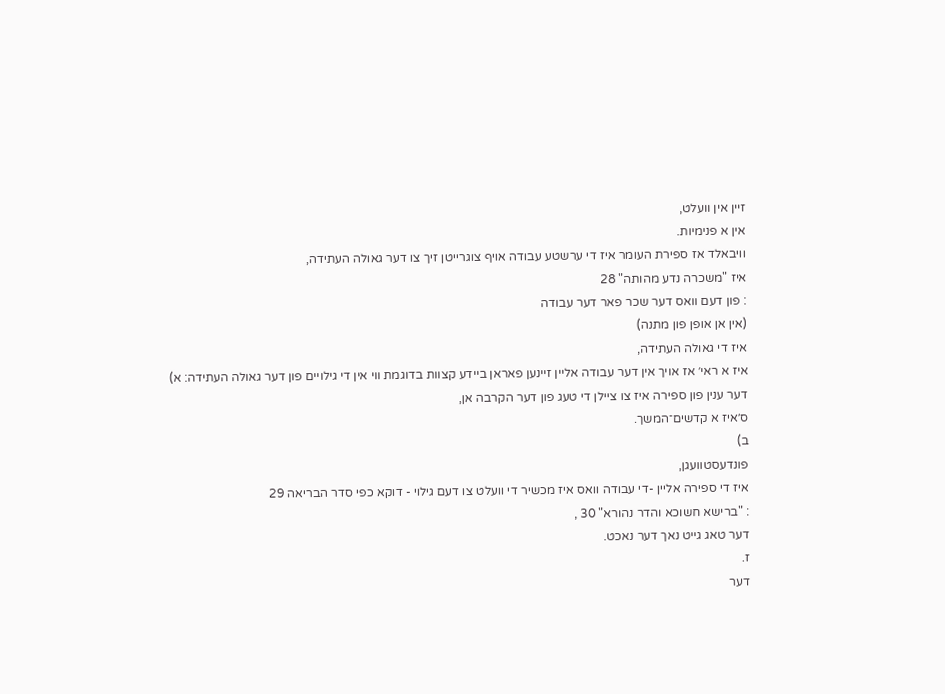זיין אין וועלט,
אין א פנימיות.
וויבאלד אז ספירת העומר איז די ערשטע עבודה אויף צוגרייטן זיך צו דער גאולה העתידה,
איז "משכרה נדע מהותה" 28
: פון דעם וואס דער שכר פאר דער עבודה
(אין אן אופן פון מתנה)
איז די גאולה העתידה,
איז א ראי׳ אז אויך אין דער עבודה אליין זיינען פאראן ביידע קצוות בדוגמת ווי אין די גילויים פון דער גאולה העתידה: א)
דער ענין פון ספירה איז צו ציילן די טעג פון דער הקרבה אן,
ס׳איז א קדשים־המשך.
ב)
פונדעסטוועגן,
איז די ספירה אליין -די עבודה וואס איז מכשיר די וועלט צו דעם גילוי - דוקא כפי סדר הבריאה 29
: "ברישא חשוכא והדר נהורא" 30 ,
דער טאג גייט נאך דער נאכט.
ז.
דער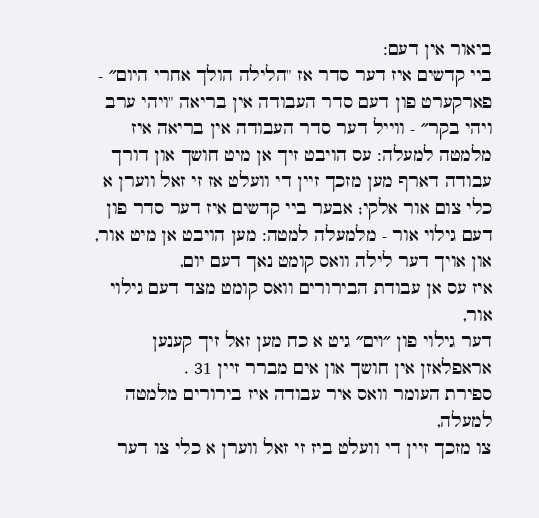ביאור אין דעם:
ביי קדשים איז דער סדר אז "הלילה הולך אחרי היום״ - פארקערט פון דעם סדר העבודה אין בריאה "ויהי ערב ויהי בקר״ - ווייל דער סדר העבודה אין בריאה איז מלמטה למעלה: עס הויבט זיך אן מיט חושך און דורך עבודה דארף מען מזכך זיין די וועלט אז זי זאל ווערן א כלי צום אור אלקי; אבער ביי קדשים איז דער סדר פון דעם גילוי אור - מלמעלה למטה: מען הויבט אן מיט אור,
און אויך דער לילה וואס קומט נאך דעם יום,
איז עס אן עבודת הבירורים וואס קומט מצד דעם גילוי אור,
דער גילוי פון ״ױם״ גיט א כח מען זאל זיך קענען אראפלאזן אין חושך און אים מברר זיין 31 .
ספירת העומר וואס איר עבודה איז בירורים מלמטה למעלה,
צו מזכך זיין די וועלט ביז זי זאל ווערן א כלי צו דער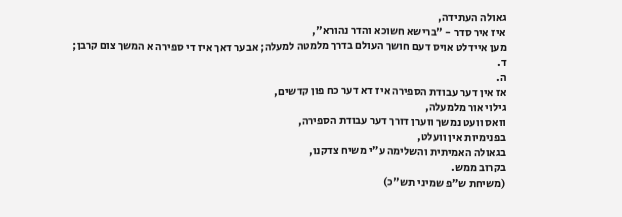גאולה העתידה,
איז איר סדר - "ברישא חשוכא והדר נהורא",
מען איידלט אויס דעם חושך העולם בדרך מלמטה למעלה; אבער דאך איז די ספירה א המשך צום קרבן; ד.
ה.
אז אין דער עבודת הספירה איז דא דער כח פון קדשים,
גילוי אור מלמעלה,
וואס וועט נמשך ווערן דורך דער עבודת הספירה,
בפנימיות אין וועלט,
בגאולה האמיתית והשלימה ע״י משיח צדקנו,
בקרוב ממש.
(משיחת ש״פ שמיני תש"כ)